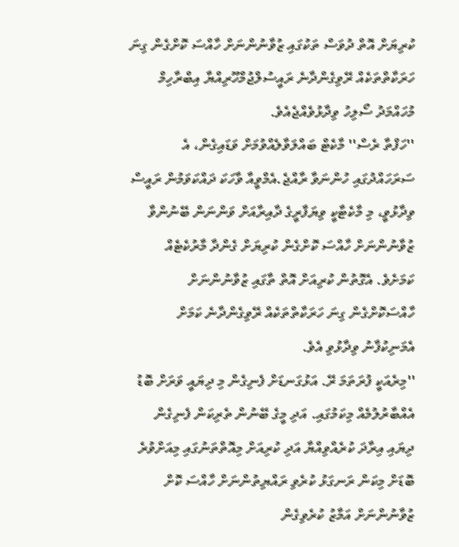ކުރިޔަށް އޮތް ދުވަސް ތަކުގައި ޒުވާނުންނަށް ހާއްސަ ކޮށްގެން ގިނަ ހަރަކާތްތަކެއް ރޭވިގެންދާނެ ރައީސުލްޖުމްހޫރިއްޔާ އިބްރާހިމް މުހައްމަދު ސޯލިހު ވިދާޅުވެއްޖެއެވެ.
''ހަފްތާ ރެސް'' މާކެޓް ބައްލަވާލެއްވުމަށް ވަޑައިގެން، އެ ސަރަހައްދުގައި ހުންނަވާ ރާއްޖެ.އެމްވީއާ ވާހަކަ ދައްކަވަމުން ރައީސް ވިދާޅުވީ، މި މާކެޓާކީ ވިޔަފާރީގެ ދާއިރާއަށް ވަންނަން ބޭނުންވާ ޒުވާނުންނަށް ހާއްސަ ކޮށްގެން ކުރިޔަށް ގެންދާ މާރުކެޓެއް ކަމަށެވެ. އެގޮތުން ކުރިއަށް އޮތް ތާގައި ޒުވާނުންނަށް ހާއްސަކޮށްގެން ގިނަ ހަރަކާތްތަކެއް ރޭވިގެންދާނެ ކަމަށް އެމަނިކުފާނު ވިދާޅުވި އެވެ.
''މިރެއަކީ ފުރަތަމަ ރޭ. އަޅުގަނޑަށް ފެނިގެން މި ދިޔައީ ވަރަށް ބޮޑު އެއްބާރުލުމެއް މިކަމުގައި. އަދި މީގެ ބޭނުން ތެރިކަން ފެނިގެން ދިޔައި އިރާދަ ކުރެއްވިއްޔާ އަދި ކުރިއަށް މިއޮތްތަނުގައި މިއަށްވުރެ ބޮޑަށް މިކަން ރަނގަޅު ކުރެވި ރައްޔިތުންނަށް ހާއްސަ ކޮށް ޒުވާނުންނަށް އަމާޒު ކުރެވިގެން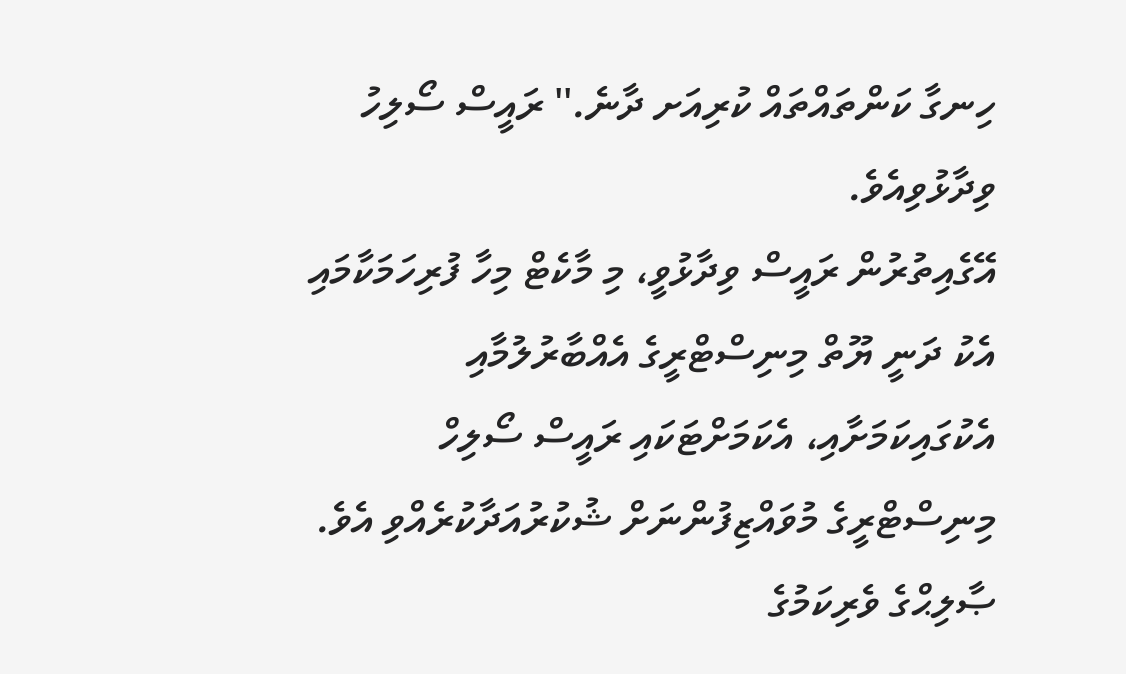ހިނގާ ކަންތައްތައް ކުރިއަށ ދާނެ.'' ރައީސް ސޯލިހު ވިދާޅުވިއެވެ.
އޭގެއިތުރުން ރައީސް ވިދާޅުވީ، މި މާކެޓް މިހާ ފުރިހަމަކާމައި އެކު ދަނީ ޔޫތް މިނިސްޓްރީގެ އެއްބާރުލުމާއި އެކުގައިކަމަށާއި، އެކަމަށްޓަކައި ރައީސް ސޯލިހް މިނިސްޓްރީގެ މުވައްޒިފުންނަށް ޝުކުރުއަދާކުރެއްވި އެވެ.
ޞާލިޙްގެ ވެރިކަމުގެ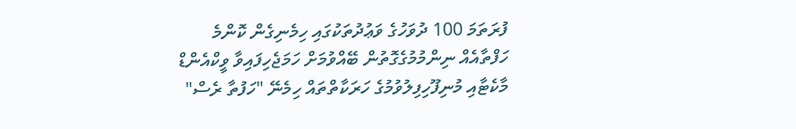ފުރަތަމަ 100 ދުވަހުގެ ވަޢުދުތަކުގައި ހިމެނިގެން ކޮންމެ ހަފްތާއެއް ނިންމުމުގެގޮތުން ބޭއްވުމަށް ހަމަޖެހިފައިވާ ވީކްއެންޑް މާކެޓާއި މުނިފޫހިފިލުވުމުގެ ހަރަކާތްތައް ހިމެނޭ "ހަފުތާ ރެސް"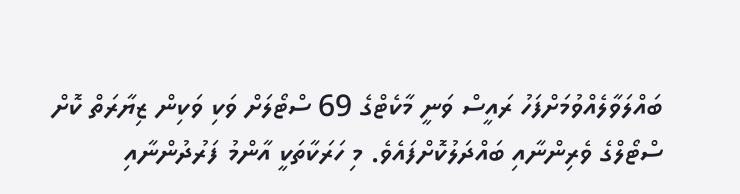ބައްލަވާލެއްވުމަށްފަހު ރައީސް ވަނީ މާކެޓްގެ 69 ސްޓޯލަށް ވަކި ވަކިން ޒިޔާރަތް ކޮށް ސްޓޯލްގެ ވެރިންނާއި ބައްދަލުކޮށްފައެވެ. މި ހަރަކާތަކީ އާންމު ފަރުދުންނާއި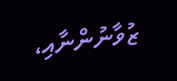ޒުވާނުންނާއި،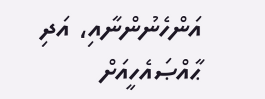އަންހެނުންނާއި، އަދި ޙާއްޞައެހީއަށް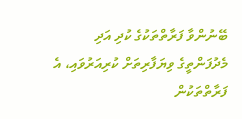ބޭނުންވާ ފަރާތްތަކުގެ ކުދި އަދި މެދުފަންތީގެ ވިޔަފާރިތަށް ކުރިއަރުވައި، އެ ފަރާތްތަކުން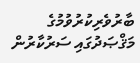ބާރުވެރިކުރުވުމުގެ މަޤްޞަދުގައި ސަރުކާރުން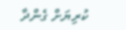ކުރިޔަށް ގެންދާ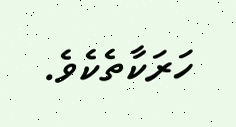ހަރަކާތެކެވެ.